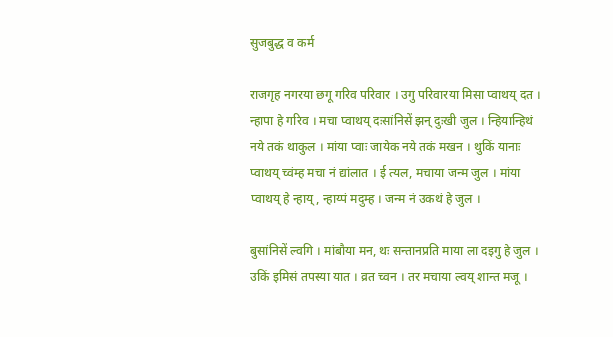सुजबुद्ध व कर्म

राजगृह नगरया छगू गरिव परिवार । उगु परिवारया मिसा प्वाथय् दत । न्हापा हे गरिव । मचा प्वाथय् दःसांनिसें झन् दुःखी जुल । न्हियान्हिथं नये तकं थाकुल । मांया प्वाः जायेक नये तकं मखन । थुकिं यानाः प्वाथय् च्वंम्ह मचा नं द्यांलात । ई त्यल, मचाया जन्म जुल । मांया प्वाथय् हे न्हाय्, न्हाय्पं मदुम्ह । जन्म नं उकथं हे जुल ।

बुसांनिसें ल्वगि । मांबौया मन, थः सन्तानप्रति माया ला दइगु हे जुल । उकिं इमिसं तपस्या यात । व्रत च्वन । तर मचाया ल्वय् शान्त मजू ।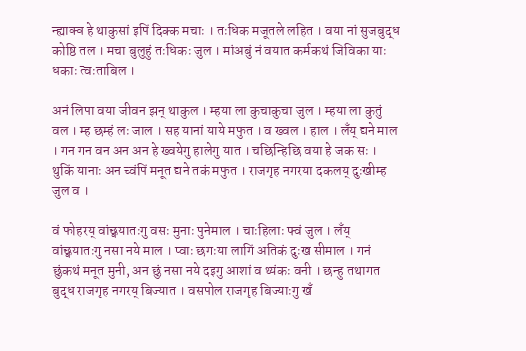न्ह्याक्व हे थाकुसां इपिं दिक्क मचाः । तःधिक मजूतले लहित । वया नां सुजबुद्ध कोष्ठि तल । मचा बुलुहुं तःधिकः जुल । मांअबुं नं वयात कर्मकथं जिविका याः धकाः त्वःताबिल ।

अनं लिपा वया जीवन झन् थाकुल । म्हया ला कुचाकुचा जुल । म्हया ला कुतुं वल । म्ह छम्हं लः जाल । सह यानां याये मफुत । व ख्वल । हाल । लँय् द्यने माल । गन गन वन अन अन हे ख्वयेगु हालेगु यात । चछिन्हिछि वया हे जक सः । थुकिं यानाः अन च्वंपिं मनूत द्यने तकं मफुत । राजगृह नगरया दकलय् दुःखीम्ह जुल व ।

वं फोहरय् वांछ्वयातःगु वसः मुनाः पुनेमाल । चाःहिलाः फ्वं जुल । लँय् वांछ्वयातःगु नसा नये माल । प्वाः छगःया लागिं अतिकं दुःख सीमाल । गनं छुंकथं मनूत मुनी, अन छुं नसा नये दइगु आशां व थ्यंकः वनी । छन्हु तथागत बुद्ध राजगृह नगरय् बिज्यात । वसपोल राजगृह बिज्याःगु खँ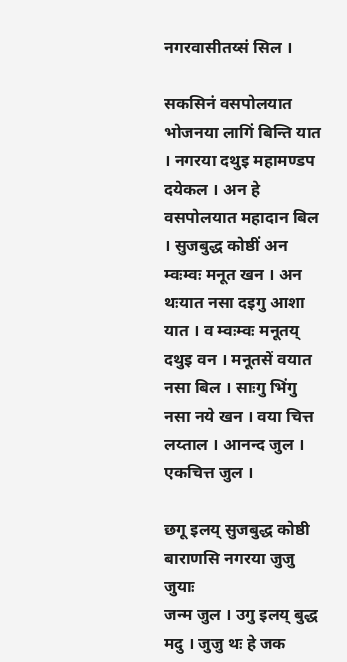नगरवासीतय्सं सिल ।

सकसिनं वसपोलयात भोजनया लागिं बिन्ति यात । नगरया दथुइ महामण्डप दयेकल । अन हे वसपोलयात महादान बिल । सुजबुद्ध कोष्ठीं अन म्वःम्वः मनूत खन । अन थःयात नसा दइगु आशा यात । व म्वःम्वः मनूतय् दथुइ वन । मनूतसें वयात नसा बिल । साःगु भिंगु नसा नये खन । वया चित्त लय्ताल । आनन्द जुल । एकचित्त जुल ।

छगू इलय् सुजबुद्ध कोष्ठी बाराणसि नगरया जुजु जुयाः
जन्म जुल । उगु इलय् बुद्ध मदु । जुजु थः हे जक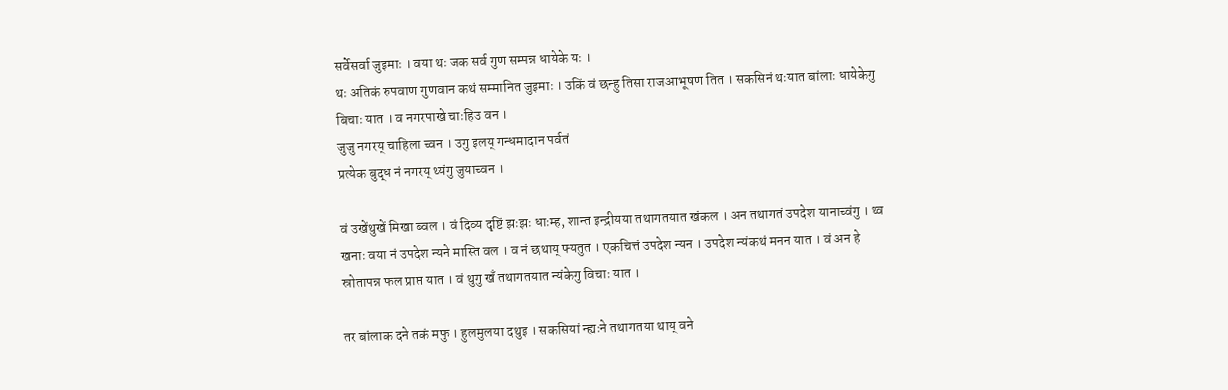सर्वेसर्वा जुइमाः । वया थः जक सर्व गुण सम्पन्न धायेके यः ।
थः अतिकं रुपवाण गुणवान कथं सम्मानित जुइमाः । उकिं वं छन्हु तिसा राजआभूषण तित । सकसिनं थःयात बांलाः धायेकेगु बिचाः यात । व नगरपाखे चाःहिउ वन ।
जुजु नगरय् चाहिला च्वन । उगु इलय् गन्धमादान पर्वतं
प्रत्येक बुद्ध नं नगरय् थ्यंगु जुयाच्वन ।

वं उखेंथुखें मिखा ब्वल । वं दिव्य दृष्टिं झःझः धाःम्ह, शान्त इन्द्रीयया तथागतयात खंकल । अन तथागतं उपदेश यानाच्वंगु । थ्व खनाः वया नं उपदेश न्यने मास्ति वल । व नं छथाय् फ्यतुत । एकचित्तं उपदेश न्यन । उपदेश न्यंकथं मनन यात । वं अन हे स्रोतापन्न फल प्राप्त यात । वं थुगु खँ तथागतयात न्यंकेगु विचाः यात ।

तर बांलाक दने तकं मफु । हुलमुलया दथुइ । सकसियां न्ह्यःने तथागतया थाय् वने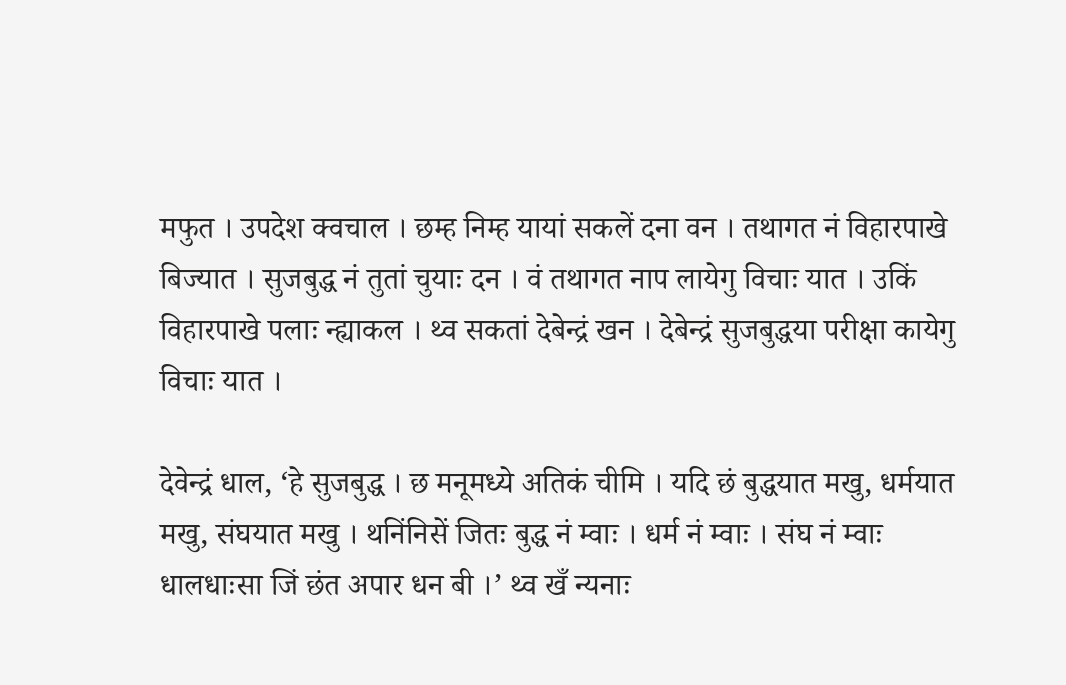मफुत । उपदेश क्वचाल । छम्ह निम्ह यायां सकलें दना वन । तथागत नं विहारपाखे बिज्यात । सुजबुद्ध नं तुतां चुयाः दन । वं तथागत नाप लायेगु विचाः यात । उकिं विहारपाखे पलाः न्ह्याकल । थ्व सकतां देबेन्द्रं खन । देबेन्द्रं सुजबुद्धया परीक्षा कायेगु विचाः यात ।

देवेन्द्रं धाल, ‘हे सुजबुद्ध । छ मनूमध्ये अतिकं चीमि । यदि छं बुद्धयात मखु, धर्मयात मखु, संघयात मखु । थनिंनिसें जितः बुद्ध नं म्वाः । धर्म नं म्वाः । संघ नं म्वाः धालधाःसा जिं छंत अपार धन बी ।’ थ्व खँ न्यनाः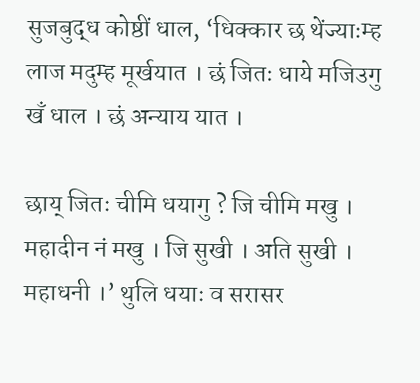सुजबुद्ध कोष्ठीं धाल, ‘धिक्कार छ थेंज्याःम्ह लाज मदुम्ह मूर्खयात । छं जितः धाये मजिउगु खँ धाल । छं अन्याय यात ।

छाय् जितः चीमि धयागु ? जि चीमि मखु । महादीन नं मखु । जि सुखी । अति सुखी । महाधनी ।’ थुलि धयाः व सरासर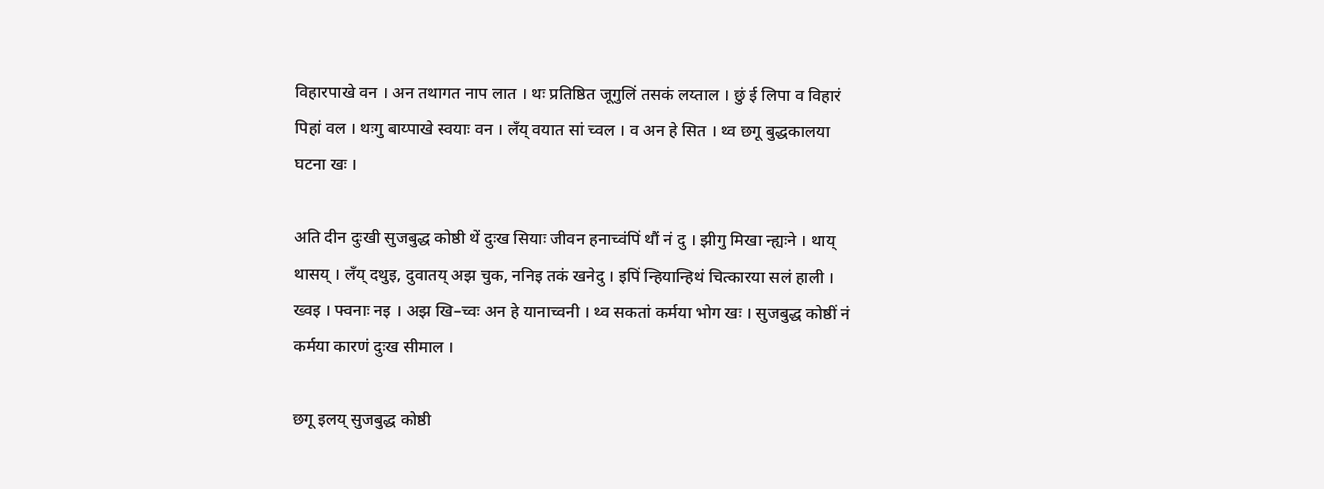विहारपाखे वन । अन तथागत नाप लात । थः प्रतिष्ठित जूगुलिं तसकं लय्ताल । छुं ई लिपा व विहारं पिहां वल । थःगु बाय्पाखे स्वयाः वन । लँय् वयात सां च्वल । व अन हे सित । थ्व छगू बुद्धकालया घटना खः ।

अति दीन दुःखी सुजबुद्ध कोष्ठी थें दुःख सियाः जीवन हनाच्वंपिं थौं नं दु । झीगु मिखा न्ह्यःने । थाय् थासय् । लँय् दथुइ, दुवातय् अझ चुक, ननिइ तकं खनेदु । इपिं न्हियान्हिथं चित्कारया सलं हाली । ख्वइ । फ्वनाः नइ । अझ खि–च्वः अन हे यानाच्वनी । थ्व सकतां कर्मया भोग खः । सुजबुद्ध कोष्ठीं नं कर्मया कारणं दुःख सीमाल ।

छगू इलय् सुजबुद्ध कोष्ठी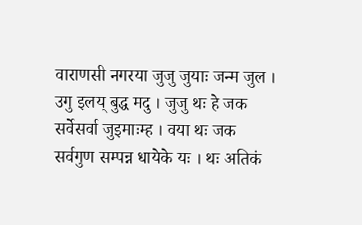वाराणसी नगरया जुजु जुयाः जन्म जुल । उगु इलय् बुद्ध मदु । जुजु थः हे जक सर्वेसर्वा जुइमाःम्ह । वया थः जक सर्वगुण सम्पन्न धायेके यः । थः अतिकं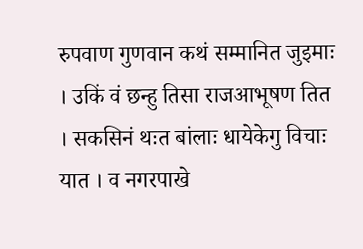रुपवाण गुणवान कथं सम्मानित जुइमाः । उकिं वं छन्हु तिसा राजआभूषण तित । सकसिनं थःत बांलाः धायेकेगु विचाः यात । व नगरपाखे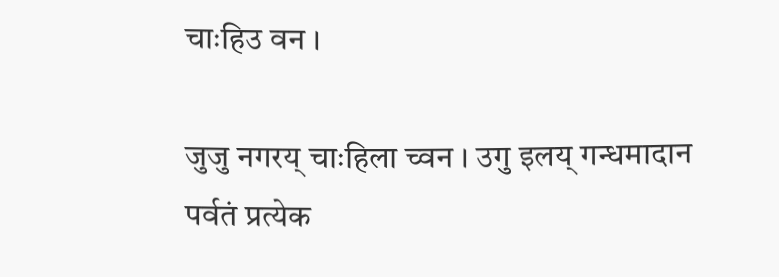चाःहिउ वन ।

जुजु नगरय् चाःहिला च्वन । उगु इलय् गन्धमादान पर्वतं प्रत्येक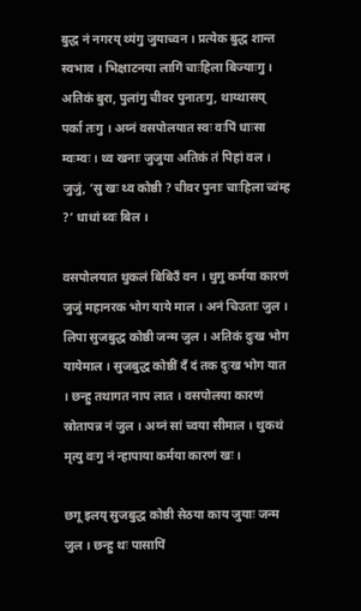बुद्ध नं नगरय् थ्यंगु जुयाच्वन । प्रत्येक बुद्ध शान्त स्वभाव । भिक्षाटनया लागिं चाःहिला बिज्याःगु । अतिकं बुरा, पुलांगु चीवर पुनातःगु, थाय्थासय् पर्का तःगु । अय्नं वसपोलयात स्वः वःपिं धाःसा म्वःम्वः । थ्व खनाः जुजुया अतिकं तं पिहां वल । जुजुं, ‘सु खः थ्व कोष्ठी ? चीवर पुनाः चाःहिला च्वंम्ह ?’ धाधां ब्वः बिल ।

वसपोलयात थुकलं बिबिउँ वन । थुगु कर्मया कारणं जुजुं महानरक भोग याये माल । अनं चिउताः जुल । लिपा सुजबुद्ध कोष्ठी जन्म जुल । अतिकं दुःख भोग यायेमाल । सुजबुद्ध कोष्ठीं दँ दं तक दुःख भोग यात । छन्हु तथागत नाप लात । वसपोलया कारणं स्रोतापन्न नं जुल । अय्नं सां च्वया सीमाल । थुकथं मृत्यु वःगु नं न्हापाया कर्मया कारणं खः ।

छगू इलय् सुजबुद्ध कोष्ठी सेठया काय जुयाः जन्म जुल । छन्हु थः पासापिं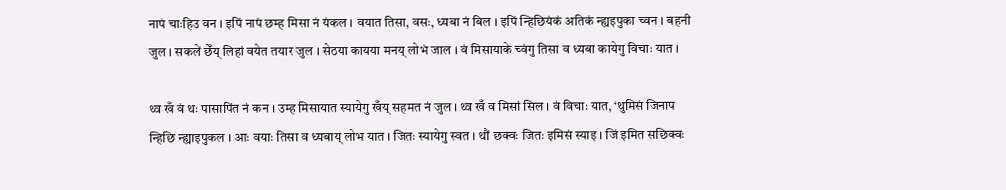नापं चाःहिउ वन । इपिं नापं छम्ह मिसा नं यंकल । वयात तिसा, वसः, ध्यबा नं बिल । इपिं न्हिछियंकं अतिकं न्ह्यइपुका च्वन । बहनी जुल । सकलें छेँय् लिहां वयेत तयार जुल । सेठया कायया मनय् लोभं जाल । वं मिसायाके च्वंगु तिसा व ध्यबा कायेगु विचाः यात ।

थ्व खँ वं थः पासापिंत नं कन । उम्ह मिसायात स्यायेगु खँय् सहमत नं जुल । थ्व खँ व मिसां सिल । वं विचाः यात, ‘थुमिसं जिनाप न्हिछि न्ह्याइपुकल । आः वयाः तिसा व ध्यबाय् लोभ यात । जितः स्यायेगु स्वत । थौं छक्वः जितः इमिसं स्याइ । जिं इमित सछिक्वः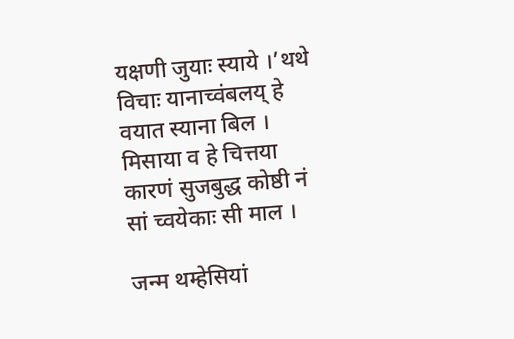यक्षणी जुयाः स्याये ।’थथे विचाः यानाच्वंबलय् हे वयात स्याना बिल । मिसाया व हे चित्तया कारणं सुजबुद्ध कोष्ठी नं सां च्वयेकाः सी माल ।

जन्म थम्हेसियां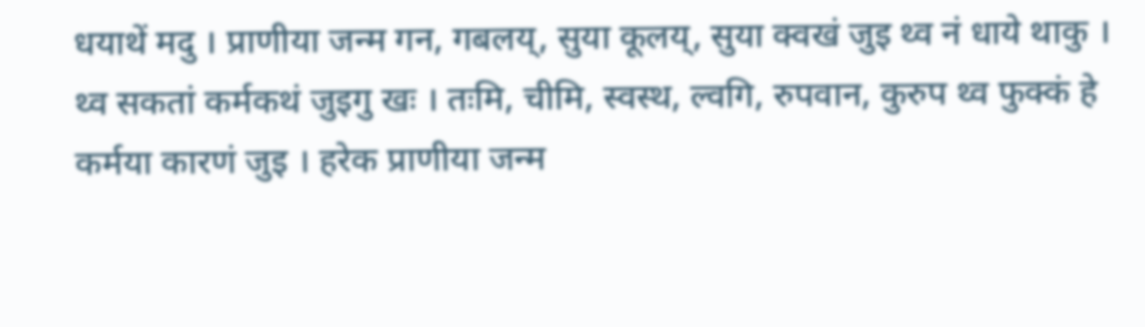धयाथें मदु । प्राणीया जन्म गन, गबलय्, सुया कूलय्, सुया क्वखं जुइ थ्व नं धाये थाकु । थ्व सकतां कर्मकथं जुइगु खः । तःमि, चीमि, स्वस्थ, ल्वगि, रुपवान, कुरुप थ्व फुक्कं हे कर्मया कारणं जुइ । हरेक प्राणीया जन्म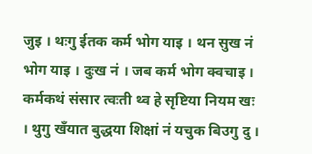जुइ । थःगु ईतक कर्म भोग याइ । थन सुख नं भोग याइ । दुःख नं । जब कर्म भोग क्वचाइ । कर्मकथं संसार त्वःती थ्व हे सृष्टिया नियम खः । थुगु खँयात बुद्धया शिक्षां नं यचुक बिउगु दु ।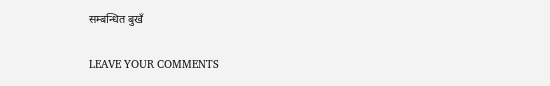सम्बन्धित बुखँ

LEAVE YOUR COMMENTS